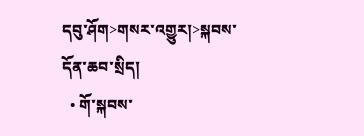དབུ་ཤོག>གསར་འགྱུར།>སྐབས་དོན་ཆབ་སྲིད།
  • གོ་སྐབས་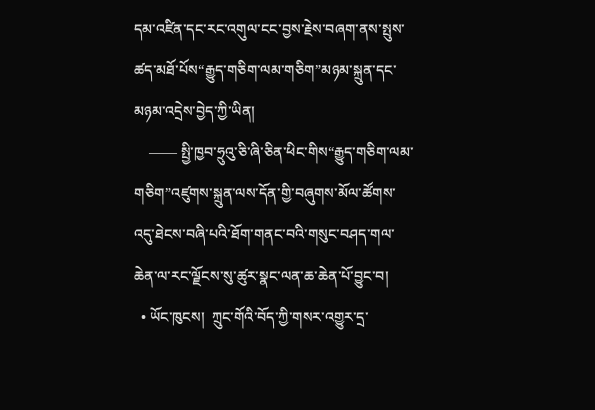དམ་འཛིན་དང་རང་འགུལ་ངང་བྱས་རྗེས་བཞག་ནས་སྤུས་ཚད་མཐོ་པོས“རྒྱུད་གཅིག་ལམ་གཅིག”མཉམ་སྐྲུན་དང་མཉམ་འདྲེས་བྱེད་ཀྱི་ཡིན།
    —— སྤྱི་ཁྱབ་ཧྲུའུ་ཅི་ཞི་ཅིན་ཕིང་གིས“རྒྱུད་གཅིག་ལམ་གཅིག”འཛུགས་སྐྲུན་ལས་དོན་གྱི་བཞུགས་མོལ་ཚོགས་འདུ་ཐེངས་བཞི་པའི་ཐོག་གནང་བའི་གསུང་བཤད་གལ་ཆེན་ལ་རང་ལྗོངས་སུ་ཚུར་སྣང་ལན་ཆ་ཆེན་པོ་བྱུང་བ།
  • ཡོང་ཁུངས།  ཀྲུང་གོའི་བོད་ཀྱི་གསར་འགྱུར་དྲ་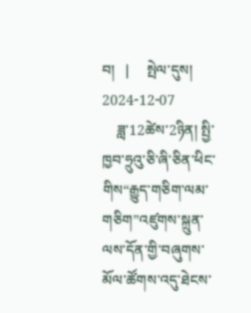བ།   |     སྤེལ་དུས།  2024-12-07
    ཟླ་12ཚེས་2ཉིན། སྤྱི་ཁྱབ་ཧྲུའུ་ཅི་ཞི་ཅིན་ཕིང་གིས“རྒྱུད་གཅིག་ལམ་གཅིག”འཛུགས་སྐྲུན་ལས་དོན་གྱི་བཞུགས་མོལ་ཚོགས་འདུ་ཐེངས་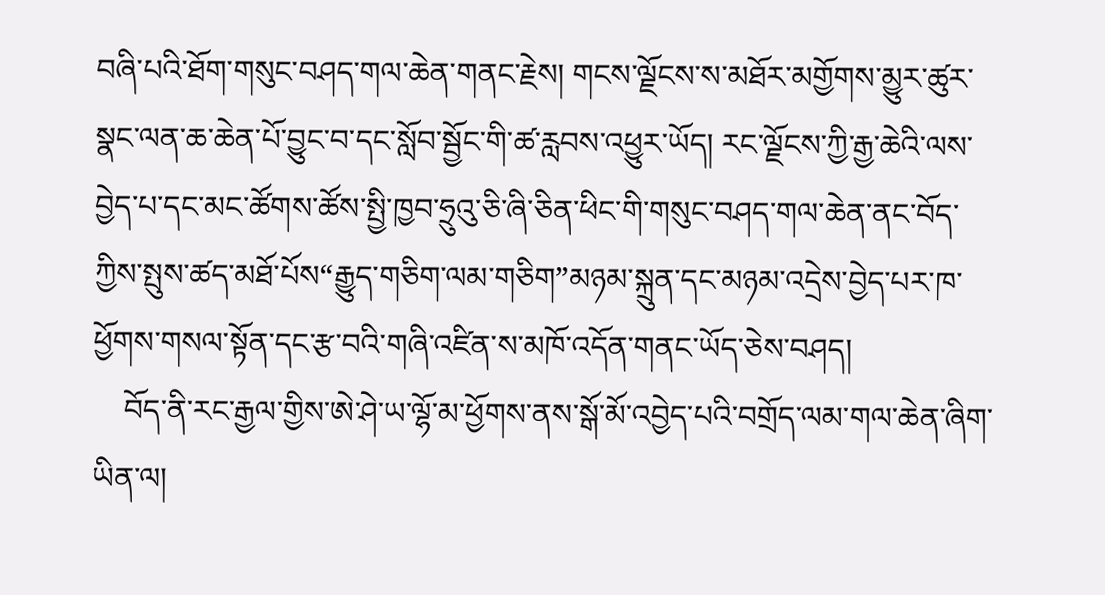བཞི་པའི་ཐོག་གསུང་བཤད་གལ་ཆེན་གནང་རྗེས། གངས་ལྗོངས་ས་མཐོར་མགྱོགས་མྱུར་ཚུར་སྣང་ལན་ཆ་ཆེན་པོ་བྱུང་བ་དང་སློབ་སྦྱོང་གི་ཚ་རླབས་འཕྱུར་ཡོད། རང་ལྗོངས་ཀྱི་རྒྱ་ཆེའི་ལས་བྱེད་པ་དང་མང་ཚོགས་ཚོས་སྤྱི་ཁྱབ་ཧྲུའུ་ཅི་ཞི་ཅིན་ཕིང་གི་གསུང་བཤད་གལ་ཆེན་ནང་བོད་ཀྱིས་སྤུས་ཚད་མཐོ་པོས“རྒྱུད་གཅིག་ལམ་གཅིག”མཉམ་སྐྲུན་དང་མཉམ་འདྲེས་བྱེད་པར་ཁ་ཕྱོགས་གསལ་སྟོན་དང་རྩ་བའི་གཞི་འཛིན་ས་མཁོ་འདོན་གནང་ཡོད་ཅེས་བཤད།
    བོད་ནི་རང་རྒྱལ་གྱིས་ཨེ་ཤེ་ཡ་ལྷོ་མ་ཕྱོགས་ནས་སྒོ་མོ་འབྱེད་པའི་བགྲོད་ལམ་གལ་ཆེན་ཞིག་ཡིན་ལ།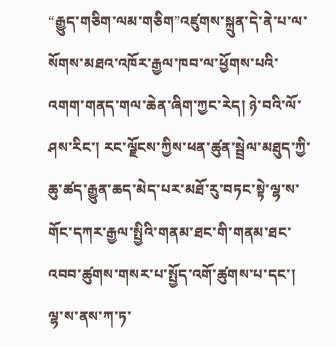“རྒྱུད་གཅིག་ལམ་གཅིག”འཛུགས་སྐྲུན་དེ་ནེ་པ་ལ་སོགས་མཐའ་འཁོར་རྒྱལ་ཁབ་ལ་ཕྱོགས་པའི་འགག་གནད་གལ་ཆེན་ཞིག་ཀྱང་རེད། ཉེ་བའི་ལོ་ཤས་རིང་། རང་ལྗོངས་ཀྱིས་ཕན་ཚུན་སྦྲེལ་མཐུད་ཀྱི་ཆུ་ཚད་རྒྱུན་ཆད་མེད་པར་མཐོ་རུ་བཏང་སྟེ་ལྷ་ས་གོང་དཀར་རྒྱལ་སྤྱིའི་གནམ་ཐང་གི་གནམ་ཐང་འབབ་ཚུགས་གསར་པ་སྤྱོད་འགོ་ཚུགས་པ་དང་། ལྷ་ས་ནས་ཀ་ཏ་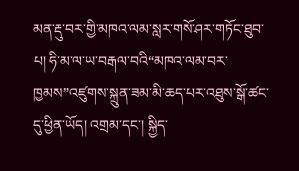མན་རྡུ་བར་གྱི་མཁའ་ལམ་སླར་གསོ་ཤར་གཏོང་ཐུབ་པ། ཧི་མ་ལ་ཡ་བརྒལ་བའི“མཁའ་ལམ་བར་ཁྱམས”འཛུགས་སྐྲུན་ཟམ་མི་ཆད་པར་འཐུས་སྒོ་ཚང་དུ་ཕྱིན་ཡོད། འགྲམ་དང་། སྐྱིད་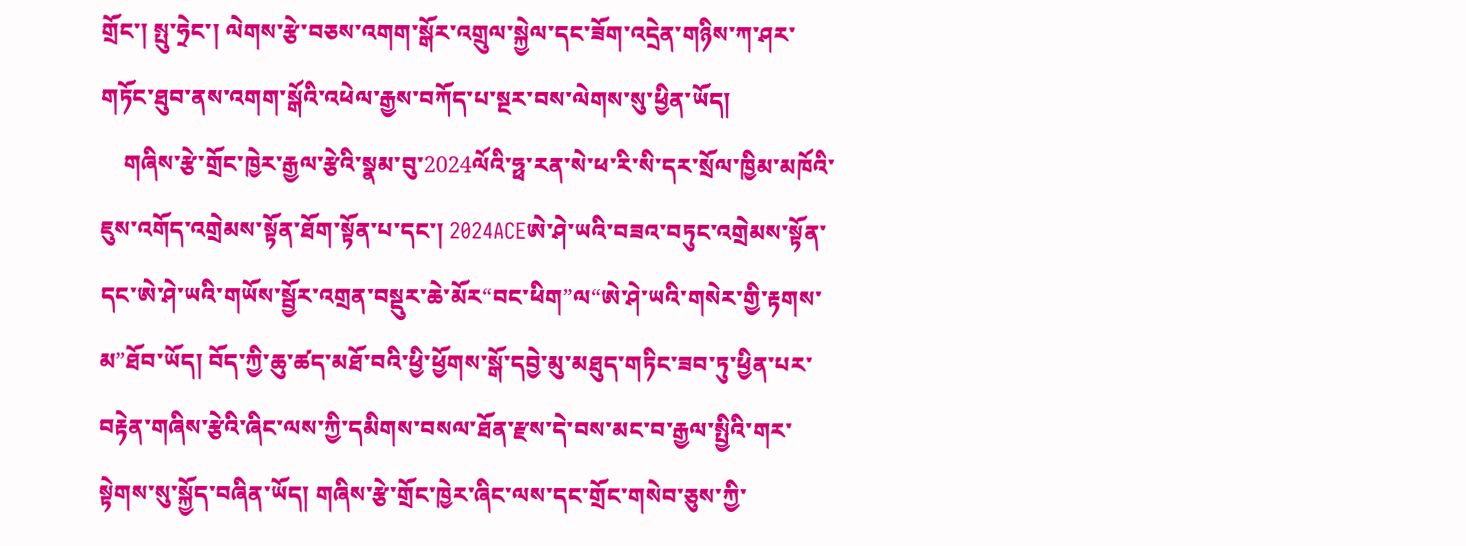གྲོང་། སྤུ་ཧྲེང་། ལེགས་རྩེ་བཅས་འགག་སྒོར་འགྲུལ་སྐྱེལ་དང་ཟོག་འདྲེན་གཉིས་ཀ་ཤར་གཏོང་ཐུབ་ནས་འགག་སྒོའི་འཕེལ་རྒྱས་བཀོད་པ་སྔར་བས་ལེགས་སུ་ཕྱིན་ཡོད།
    གཞིས་རྩེ་གྲོང་ཁྱེར་རྒྱལ་རྩེའི་སྣམ་བུ་2024ལོའི་ཧྥ་རན་སེ་ཕ་རི་སི་དར་སྲོལ་ཁྱིམ་མཁོའི་ཇུས་འགོད་འགྲེམས་སྟོན་ཐོག་སྟོན་པ་དང་། 2024ACEཨེ་ཤེ་ཡའི་བཟའ་བཏུང་འགྲེམས་སྟོན་དང་ཨེ་ཤེ་ཡའི་གཡོས་སྦྱོར་འགྲན་བསྡུར་ཆེ་མོར“བང་ཕིག”ལ“ཨེ་ཤེ་ཡའི་གསེར་གྱི་རྟགས་མ”ཐོབ་ཡོད། བོད་ཀྱི་ཆུ་ཚད་མཐོ་བའི་ཕྱི་ཕྱོགས་སྒོ་དབྱེ་མུ་མཐུད་གཏིང་ཟབ་ཏུ་ཕྱིན་པར་བརྟེན་གཞིས་རྩེའི་ཞིང་ལས་ཀྱི་དམིགས་བསལ་ཐོན་རྫས་དེ་བས་མང་བ་རྒྱལ་སྤྱིའི་གར་སྟེགས་སུ་སྐྱོད་བཞིན་ཡོད། གཞིས་རྩེ་གྲོང་ཁྱེར་ཞིང་ལས་དང་གྲོང་གསེབ་ཅུས་ཀྱི་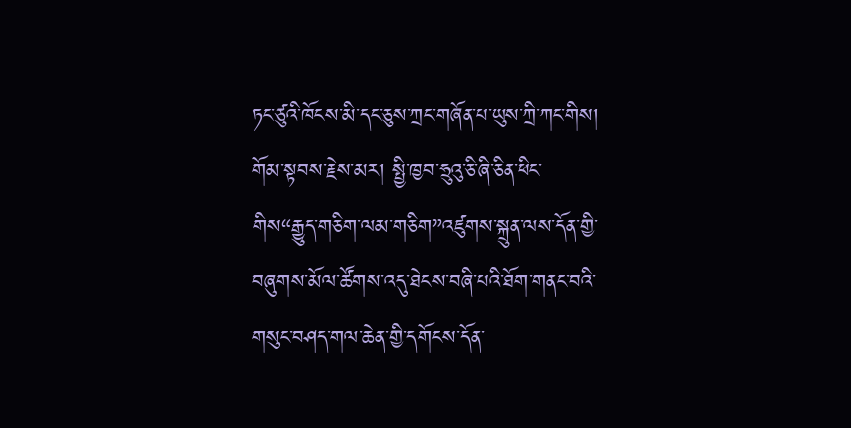ཏང་ཙུའི་ཁོངས་མི་དང་ཅུས་ཀྲང་གཞོན་པ་ཡུས་ཀྲི་ཀང་གིས། གོམ་སྟབས་རྗེས་མར། སྤྱི་ཁྱབ་ཧྲུའུ་ཅི་ཞི་ཅིན་ཕིང་གིས“རྒྱུད་གཅིག་ལམ་གཅིག”འཛུགས་སྐྲུན་ལས་དོན་གྱི་བཞུགས་མོལ་ཚོགས་འདུ་ཐེངས་བཞི་པའི་ཐོག་གནང་བའི་གསུང་བཤད་གལ་ཆེན་གྱི་དགོངས་དོན་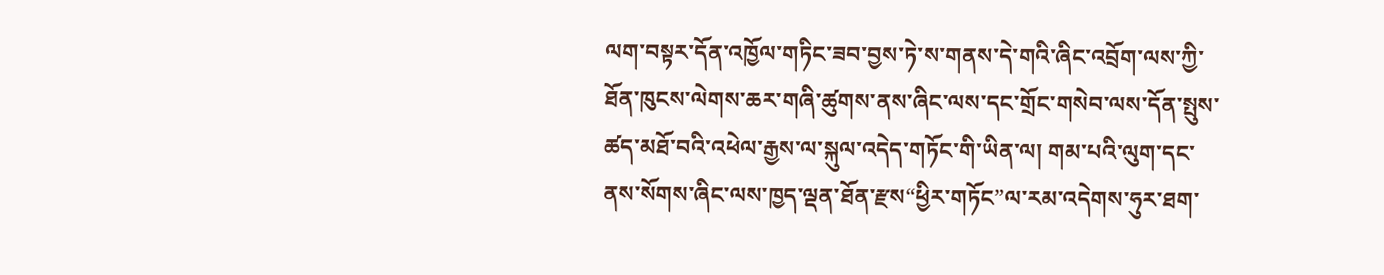ལག་བསྟར་དོན་འཁྱོལ་གཏིང་ཟབ་བྱས་ཏེ་ས་གནས་དེ་གའི་ཞིང་འབྲོག་ལས་ཀྱི་ཐོན་ཁུངས་ལེགས་ཆར་གཞི་ཚུགས་ནས་ཞིང་ལས་དང་གྲོང་གསེབ་ལས་དོན་སྤུས་ཚད་མཐོ་བའི་འཕེལ་རྒྱས་ལ་སྐུལ་འདེད་གཏོང་གི་ཡིན་ལ། གམ་པའི་ལུག་དང་ནས་སོགས་ཞིང་ལས་ཁྱད་ལྡན་ཐོན་རྫས“ཕྱིར་གཏོང”ལ་རམ་འདེགས་ཧུར་ཐག་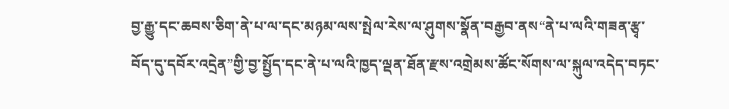བྱ་རྒྱུ་དང་ཆབས་ཅིག་ནེ་པ་ལ་དང་མཉམ་ལས་སྤེལ་རེས་ལ་ཤུགས་སྣོན་བརྒྱབ་ནས“ནེ་པ་ལའི་གཟན་རྩྭ་བོད་དུ་དབོར་འདྲེན”གྱི་བྱ་སྤྱོད་དང་ནེ་པ་ལའི་ཁྱད་ལྡན་ཐོན་རྫས་འགྲེམས་ཚོང་སོགས་ལ་སྐུལ་འདེད་བཏང་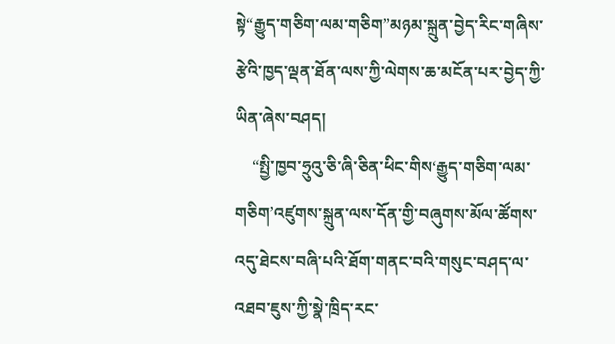སྟེ“རྒྱུད་གཅིག་ལམ་གཅིག”མཉམ་སྐྲུན་བྱེད་རིང་གཞིས་རྩེའི་ཁྱད་ལྡན་ཐོན་ལས་ཀྱི་ལེགས་ཆ་མངོན་པར་བྱེད་ཀྱི་ཡིན་ཞེས་བཤད།
    “སྤྱི་ཁྱབ་ཧྲུའུ་ཅི་ཞི་ཅིན་ཕིང་གིས‘རྒྱུད་གཅིག་ལམ་གཅིག’འཛུགས་སྐྲུན་ལས་དོན་གྱི་བཞུགས་མོལ་ཚོགས་འདུ་ཐེངས་བཞི་པའི་ཐོག་གནང་བའི་གསུང་བཤད་ལ་འཐབ་ཇུས་ཀྱི་སྣེ་ཁྲིད་རང་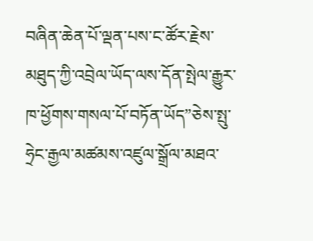བཞིན་ཆེན་པོ་ལྡན་པས་ང་ཚོར་རྗེས་མཐུད་ཀྱི་འབྲེལ་ཡོད་ལས་དོན་སྤེལ་རྒྱུར་ཁ་ཕྱོགས་གསལ་པོ་བཏོན་ཡོད”ཅེས་སྤུ་ཧྲེང་རྒྱལ་མཚམས་འཛུལ་སྒྲོལ་མཐའ་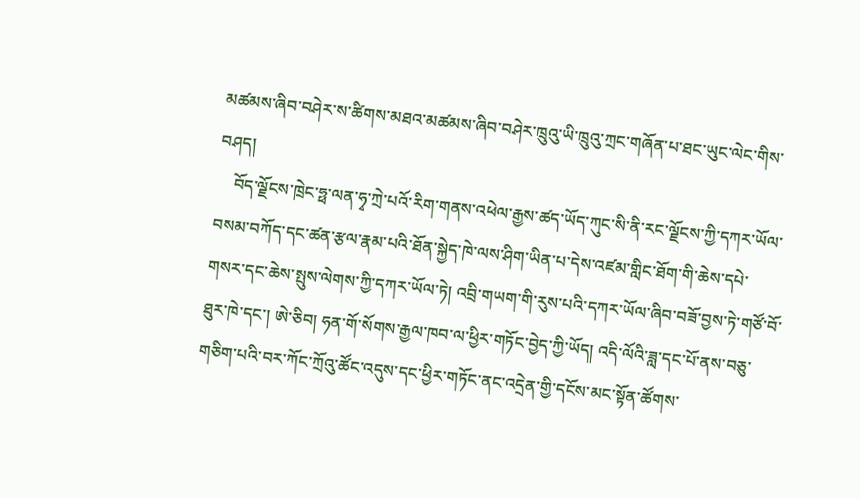མཚམས་ཞིབ་བཤེར་ས་ཚིགས་མཐའ་མཚམས་ཞིབ་བཤེར་ཁྲུའུ་ཡི་ཁྲུའུ་ཀྲང་གཞོན་པ་ཐང་ཡུང་ལེང་གིས་བཤད།
    བོད་ལྗོངས་ཁྲེང་ཧྥ་ལན་ཧྭ་ཀྲེ་པའོ་རིག་གནས་འཕེལ་རྒྱས་ཚད་ཡོད་ཀུང་སི་ནི་རང་ལྗོངས་ཀྱི་དཀར་ཡོལ་བསམ་བཀོད་དང་ཚན་རྩལ་རྣམ་པའི་ཐོན་སྐྱེད་ཁེ་ལས་ཤིག་ཡིན་པ་དེས་འཛམ་གླིང་ཐོག་གི་ཆེས་དཔེ་གསར་དང་ཆེས་སྤུས་ལེགས་ཀྱི་དཀར་ཡོལ་ཏེ། འབྲི་གཡག་གི་རུས་པའི་དཀར་ཡོལ་ཞིབ་བཟོ་བྱས་ཏེ་གཙོ་བོ་ཐུར་ཁེ་དང་། ཨེ་ཅིབ། ཧན་གོ་སོགས་རྒྱལ་ཁབ་ལ་ཕྱིར་གཏོང་བྱེད་ཀྱི་ཡོད། འདི་ལོའི་ཟླ་དང་པོ་ནས་བཅུ་གཅིག་པའི་བར་ཀོང་ཀྲོའུ་ཚོང་འདུས་དང་ཕྱིར་གཏོང་ནང་འདྲེན་གྱི་དངོས་མང་སྟོན་ཚོགས་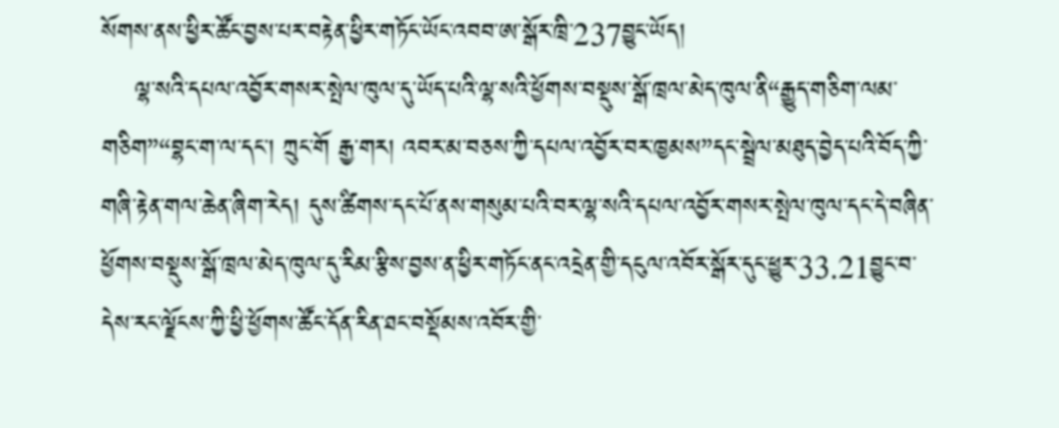སོགས་ནས་ཕྱིར་ཚོང་བྱས་པར་བརྟེན་ཕྱིར་གཏོང་ཡོང་འབབ་ཨ་སྒོར་ཁྲི་237བྱུང་ཡོད།
    ལྷ་སའི་དཔལ་འབྱོར་གསར་སྤེལ་ཁུལ་དུ་ཡོད་པའི་ལྷ་སའི་ཕྱོགས་བསྡུས་སྒོ་ཁྲལ་མེད་ཁུལ་ནི“རྒྱུད་གཅིག་ལམ་གཅིག”“བྷང་ག་ལ་དང་། ཀྲུང་གོ རྒྱ་གར། འབར་མ་བཅས་ཀྱི་དཔལ་འབྱོར་བར་ཁྱམས”དང་སྦྲེལ་མཐུད་བྱེད་པའི་བོད་ཀྱི་གཞི་རྟེན་གལ་ཆེན་ཞིག་རེད། དུས་ཚིགས་དང་པོ་ནས་གསུམ་པའི་བར་ལྷ་སའི་དཔལ་འབྱོར་གསར་སྤེལ་ཁུལ་དང་དེ་བཞིན་ཕྱོགས་བསྡུས་སྒོ་ཁྲལ་མེད་ཁུལ་དུ་རིམ་རྩིས་བྱས་ན་ཕྱིར་གཏོང་ནང་འདྲེན་གྱི་དངུལ་འབོར་སྒོར་དུང་ཕྱུར་33.21བྱུང་བ་དེས་རང་ལྗོངས་ཀྱི་ཕྱི་ཕྱོགས་ཚོང་དོན་རིན་ཐང་བསྡོམས་འབོར་གྱི་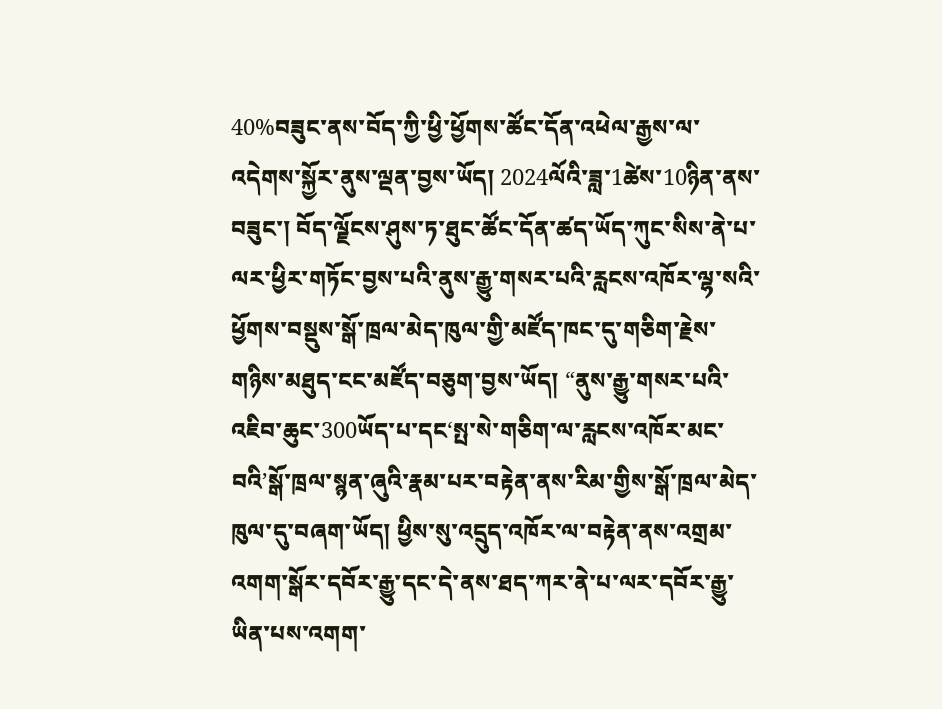40%བཟུང་ནས་བོད་ཀྱི་ཕྱི་ཕྱོགས་ཚོང་དོན་འཕེལ་རྒྱས་ལ་འདེགས་སྐྱོར་ནུས་ལྡན་བྱས་ཡོད། 2024ལོའི་ཟླ་1ཚེས་10ཉིན་ནས་བཟུང་། བོད་ལྗོངས་ཤུས་ཏ་ཐུང་ཚོང་དོན་ཚད་ཡོད་ཀུང་སིས་ནེ་པ་ལར་ཕྱིར་གཏོང་བྱས་པའི་ནུས་རྒྱུ་གསར་པའི་རླངས་འཁོར་ལྷ་སའི་ཕྱོགས་བསྡུས་སྒོ་ཁྲལ་མེད་ཁུལ་གྱི་མཛོད་ཁང་དུ་གཅིག་རྗེས་གཉིས་མཐུད་ངང་མཛོད་བཅུག་བྱས་ཡོད། “ནུས་རྒྱུ་གསར་པའི་འཇིབ་ཆུང་300ཡོད་པ་དང‘སྤ་སེ་གཅིག་ལ་རླངས་འཁོར་མང་བའི’སྒོ་ཁྲལ་སྙན་ཞུའི་རྣམ་པར་བརྟེན་ནས་རིམ་གྱིས་སྒོ་ཁྲལ་མེད་ཁུལ་དུ་བཞག་ཡོད། ཕྱིས་སུ་འདྲུད་འཁོར་ལ་བརྟེན་ནས་འགྲམ་འགག་སྒོར་དབོར་རྒྱུ་དང་དེ་ནས་ཐད་ཀར་ནེ་པ་ལར་དབོར་རྒྱུ་ཡིན་པས་འགག་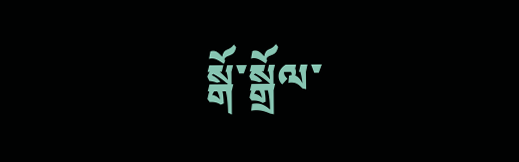སྒོ་སྒྲོལ་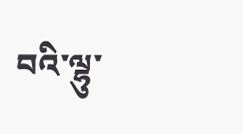བའི་ལྷུ་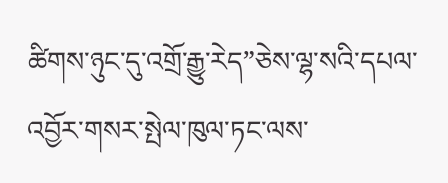ཚིགས་ཉུང་དུ་འགྲོ་རྒྱུ་རེད”ཅེས་ལྷ་སའི་དཔལ་འབྱོར་གསར་སྤེལ་ཁུལ་ཏང་ལས་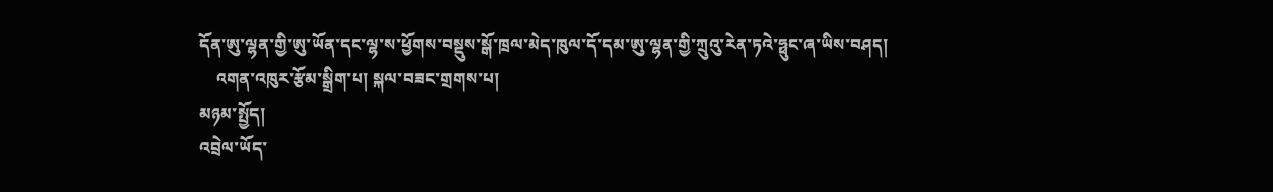དོན་ཨུ་ལྷན་གྱི་ཨུ་ཡོན་དང་ལྷ་ས་ཕྱོགས་བསྡུས་སྒོ་ཁྲལ་མེད་ཁུལ་དོ་དམ་ཨུ་ལྷན་གྱི་ཀྲུའུ་རེན་ཏའེ་ཧྥུང་ཞ་ཡིས་བཤད།
    འགན་འཁུར་རྩོམ་སྒྲིག་པ། སྐལ་བཟང་གྲགས་པ།
མཉམ་སྤྱོད།
འབྲེལ་ཡོད་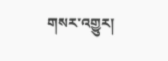གསར་འགྱུར།